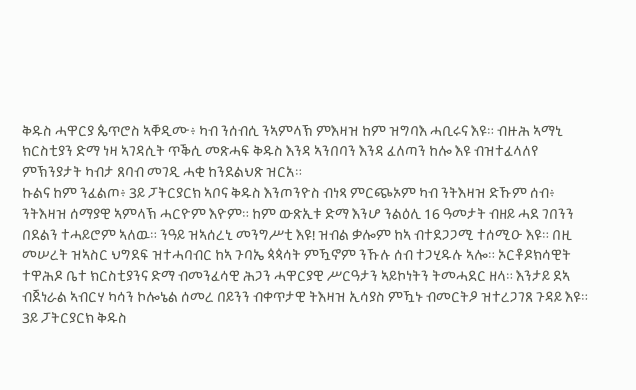ቅዱስ ሓዋርያ ጴጥሮስ ኣቐዲሙ፥ ካብ ንሰብሲ ንኣምላኽ ምእዛዝ ከም ዝግባእ ሓቢሩና እዩ። ብዙሕ ኣማኒ ክርስቲያን ድማ ነዛ ኣገዳሲት ጥቕሲ መጽሓፍ ቅዱስ እንዳ ኣንበባን እንዳ ፈለጣን ከሎ እዩ ብዝተፈላለየ ምኽንያታት ካብታ ጸባብ መገዲ ሓቂ ከንደልህጽ ዝርአ።
ኩልና ከም ንፈልጦ፥ 3ይ ፓትርያርክ ኣቦና ቅዱስ እንጦንዮስ ብነጻ ምርጭኦም ካብ ንትእዛዝ ድኹም ሰብ፥ ንትእዛዝ ሰማያዊ ኣምላኽ ሓርዮም እዮም። ከም ውጽኢቱ ድማ እንሆ ንልዕሊ 16 ዓመታት ብዘይ ሓደ ገበንን በደልን ተሓይሮም ኣለዉ። ንዓይ ዝኣሰረኒ መንግሥቲ እዩ! ዝብል ቃሎም ከኣ ብተደጋጋሚ ተሰሚዑ እዩ። በዚ መሠረት ዝኣስር ህግደፍ ዝተሓባብር ከኣ ጉባኤ ጳጳሳት ምዃኖም ንኹሉ ሰብ ተጋሂዱሉ ኣሎ። ኦርቶዶክሳዊት ተዋሕዶ ቤተ ክርስቲያንና ድማ ብመንፈሳዊ ሕጋን ሓዋርያዊ ሥርዓታን ኣይኮነትን ትመሓደር ዘላ። እንታይ ደኣ ብጀነራል ኣብርሃ ካሳን ኮሎኔል ሰመረ በይንን ብቀጥታዊ ትእዛዝ ኢሳያስ ምዃኑ ብመርትዖ ዝተረጋገጸ ጉዳይ እዩ።
3ይ ፓትርያርክ ቅዱስ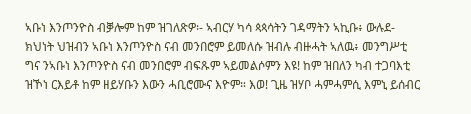ኣቡነ እንጦንዮስ ብቓሎም ከም ዝገለጽዎ፡- ኣብርሃ ካሳ ጳጳሳትን ገዳማትን ኣኪቡ፥ ውሉደ-ክህነት ህዝብን ኣቡነ እንጦንዮስ ናብ መንበሮም ይመለሱ ዝብሉ ብዙሓት ኣለዉ፥ መንግሥቲ ግና ንኣቡነ እንጦንዮስ ናብ መንበሮም ብፍጹም ኣይመልሶምን እዩ! ከም ዝበለን ካብ ተጋባእቲ ዝኾነ ርእይቶ ከም ዘይሃቡን እውን ሓቢሮሙና እዮም። እወ! ጊዜ ዝሃቦ ሓምሓምሲ እምኒ ይሰብር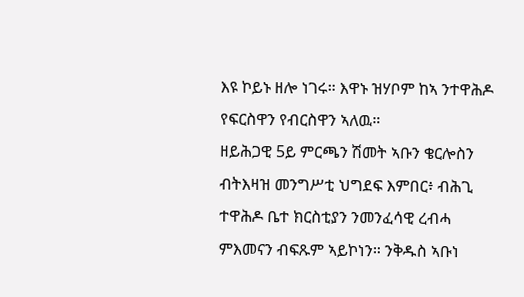እዩ ኮይኑ ዘሎ ነገሩ። እዋኑ ዝሃቦም ከኣ ንተዋሕዶ የፍርስዋን የብርስዋን ኣለዉ።
ዘይሕጋዊ 5ይ ምርጫን ሽመት ኣቡን ቄርሎስን ብትእዛዝ መንግሥቲ ህግደፍ እምበር፥ ብሕጊ ተዋሕዶ ቤተ ክርስቲያን ንመንፈሳዊ ረብሓ ምእመናን ብፍጹም ኣይኮነን። ንቅዱስ ኣቡነ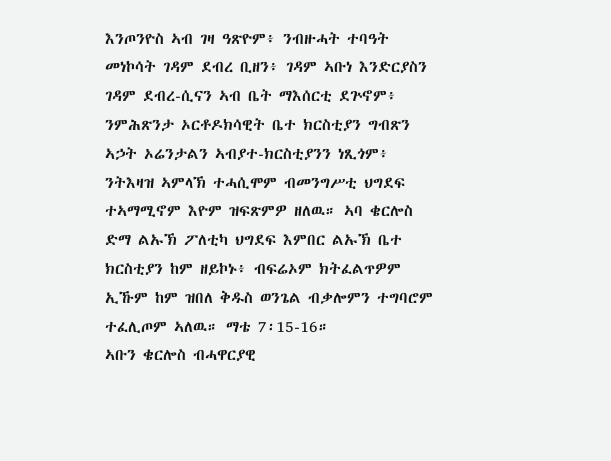እንጦንዮስ ኣብ ገዛ ዓጽዮም፥ ንብዙሓት ተባዓት መነኮሳት ገዳም ደብረ ቢዘን፥ ገዳም ኣቡነ እንድርያስን ገዳም ደብረ-ሲናን ኣብ ቤት ማእሰርቲ ደጕኖም፥ ንምሕጽንታ ኦርቶዶክሳዊት ቤተ ክርስቲያን ግብጽን ኣኃት ኦሬንታልን ኣብያተ-ክርስቲያንን ነጺጎም፥ ንትእዛዝ ኣምላኽ ተሓሲሞም ብመንግሥቲ ህግደፍ ተኣማሚኖም እዮም ዝፍጽምዎ ዘለዉ። ኣባ ቄርሎስ ድማ ልኡኽ ፖለቲካ ህግደፍ እምበር ልኡኽ ቤተ ክርስቲያን ከም ዘይኮኑ፥ ብፍሬኦም ክትፈልጥዎም ኢኹም ከም ዝበለ ቅዱስ ወንጌል ብቃሎምን ተግባሮም ተፈሊጦም ኣለዉ። ማቴ 7፡15-16።
ኣቡን ቄርሎስ ብሓዋርያዊ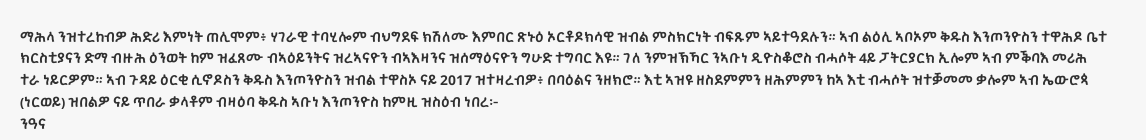ማሕላ ንዝተረከብዎ ሕድሪ እምነት ጠሊሞም፥ ሃገራዊ ተባሂሎም ብህግደፍ ክሽለሙ እምበር ጽኑዕ ኦርቶዶክሳዊ ዝብል ምስክርነት ብፍጹም ኣይተዓደሉን። ኣብ ልዕሊ ኣቦኦም ቅዱስ እንጦንዮስን ተዋሕዶ ቤተ ክርስቲያናን ድማ ብዙሕ ዕንወት ከም ዝፈጸሙ ብኣዕይንትና ዝረኣናዮን ብኣእዛንና ዝሰማዕናዮን ግሁድ ተግባር እዩ። ገለ ንምዝኽኻር ንኣቡነ ዲዮስቆሮስ ብሓሶት 4ይ ፓትርያርክ ኢሎም ኣብ ምቕባእ መሪሕ ተራ ነይርዎም። ኣብ ጉዳይ ዕርቂ ሲኖዶስን ቅዱስ እንጦንዮስን ዝብል ተዋስኦ ናይ 2017 ዝተዛረብዎ፥ በባዕልና ንዘክሮ። እቲ ኣዝዩ ዘስደምምን ዘሕምምን ከኣ እቲ ብሓሶት ዝተቓመመ ቃሎም ኣብ ኤውሮጳ (ነርወይ) ዝበልዎ ናይ ጥበራ ቃላቶም ብዛዕባ ቅዱስ ኣቡነ እንጦንዮስ ከምዚ ዝስዕብ ነበረ፡-
ንዓና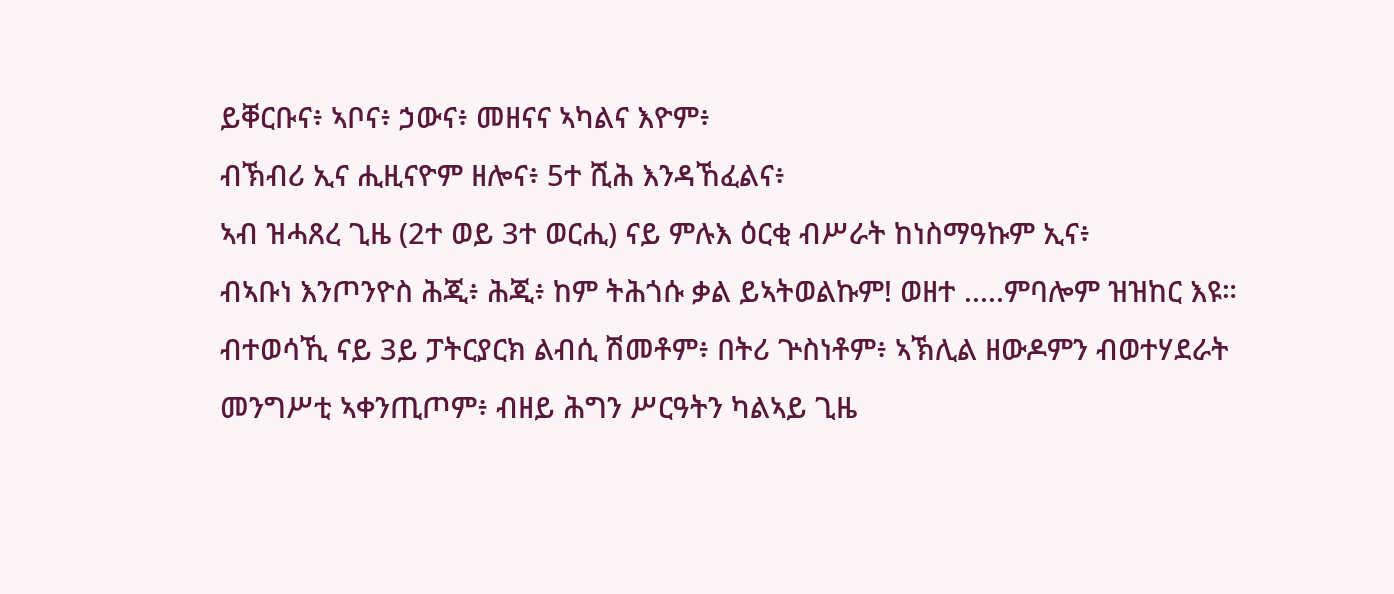ይቐርቡና፥ ኣቦና፥ ኃውና፥ መዘናና ኣካልና እዮም፥
ብኽብሪ ኢና ሒዚናዮም ዘሎና፥ 5ተ ሺሕ እንዳኸፈልና፥
ኣብ ዝሓጸረ ጊዜ (2ተ ወይ 3ተ ወርሒ) ናይ ምሉእ ዕርቂ ብሥራት ከነስማዓኩም ኢና፥
ብኣቡነ እንጦንዮስ ሕጂ፥ ሕጂ፥ ከም ትሕጎሱ ቃል ይኣትወልኩም! ወዘተ .....ምባሎም ዝዝከር እዩ።
ብተወሳኺ ናይ 3ይ ፓትርያርክ ልብሲ ሽመቶም፥ በትሪ ጕስነቶም፥ ኣኽሊል ዘውዶምን ብወተሃደራት መንግሥቲ ኣቀንጢጦም፥ ብዘይ ሕግን ሥርዓትን ካልኣይ ጊዜ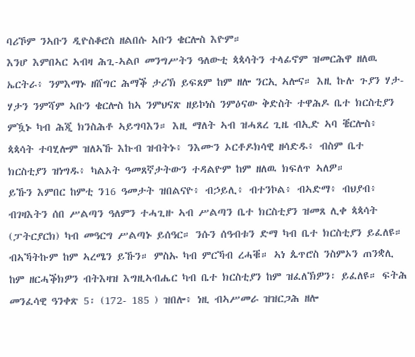ባሪኾም ንኣቡን ዲዮስቆሮስ ዘልበሱ ኣቡን ቄርሎስ እዮም።
እንሆ እምበኣር ኣብዛ ሕጊ-ኣልቦ መንግሥትን ዓለውቲ ጳጳሳትን ተላፊኖም ዝመርሕዋ ዘለዉ ኤርትራ፥ ንምእማኑ ዘሸግር ሕማቕ ታሪኽ ይፍጸም ከም ዘሎ ንርኢ ኣሎና። እዚ ኩሉ ጉያን ሃታ-ሃታን ንምሻም ኣቡን ቄርሎስ ከኣ ንምህናጽ ዘይኮነስ ንምዕናው ቅድስት ተዋሕዶ ቤተ ክርስቲያን ምዃኑ ካብ ሕጂ ክንስሕቶ ኣይግባእን። እዚ ማለት ኣብ ዝሓጸረ ጊዜ ብኢድ ኣባ ቔርሎስ፥ ጳጳሳት ተባሂሎም ዝለኣኹ እኩብ ዝብትኑ፥ ንእሙን ኦርቶዶክሳዊ ዘሳድዱ፥ ብስም ቤተ ክርስቲያን ዝነግዱ፥ ካልኦት ዓመጸኛታትውን ተዳልዮም ከም ዘለዉ ክፍለጥ ኣለዎ።
ይኹን እምበር ከምቲ ን16 ዓመታት ዝበልናዮ፥ ብኃይሊ፥ ብተንኮል፥ ብኣድማ፥ ብህያብ፥ ብገዛእትን ሰበ ሥልጣን ዓለምን ተሓጊዙ ኣብ ሥልጣን ቤተ ክርስቲያን ዝመጸ ሊቀ ጳጳሳት (ፓትርያርክ) ካብ መዓርግ ሥልጣኑ ይሰዓር። ንሱን ሰዓብቱን ድማ ካብ ቤተ ክርስቲያን ይፈለዩ። ብኣኻትኩም ከም ኣረሜን ይኹን። ምስኡ ካብ ምርኻብ ረሓቑ። ኣነ ጴጥሮስ ንስምኦን ጠንቋሊ ከም ዘርሓቕክዎን ብትእዛዝ እግዚኣብሔር ካብ ቤተ ክርስቲያን ከም ዝፈለኽዎን፡ ይፈለዩ። ፍትሕ መንፈሳዊ ዓንቀጽ 5፡ (172- 185 ) ዝበሎ፥ ነዚ ብኣሥመራ ዝዝርጋሕ ዘሎ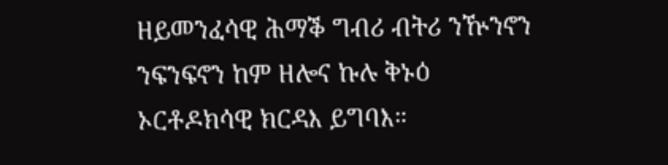ዘይመንፈሳዊ ሕማቕ ግብሪ ብትሪ ንዅንኖን ንፍንፍኖን ከም ዘሎና ኩሉ ቅኑዕ ኦርቶዶክሳዊ ክርዳእ ይግባእ።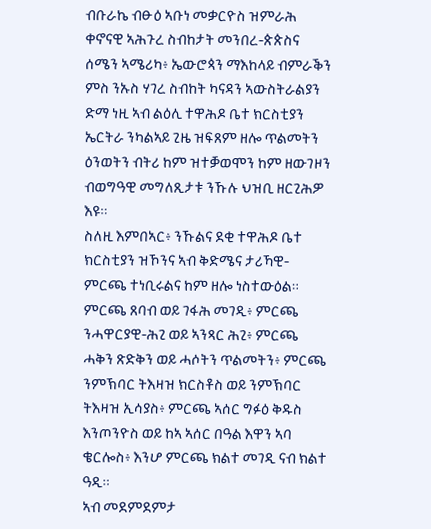ብቡራኬ ብፁዕ ኣቡነ መቃርዮስ ዝምራሕ ቀኖናዊ ኣሕጉረ ስብከታት መንበረ-ጵጵስና ሰሜን ኣሜሪካ፥ ኤውሮጳን ማእከላይ ብምራቕን ምስ ንኡስ ሃገረ ስብከት ካናዳን ኣውስትራልያን ድማ ነዚ ኣብ ልዕሊ ተዋሕዶ ቤተ ክርስቲያን ኤርትራ ንካልኣይ ጊዜ ዝፍጸም ዘሎ ጥልመትን ዕንወትን ብትሪ ከም ዝተቓወሞን ከም ዘውገዞን ብወግዓዊ መግለጺታቱ ንኹሉ ህዝቢ ዘርጊሕዎ እዩ።
ስለዚ እምበኣር፥ ንኹልና ደቂ ተዋሕዶ ቤተ ክርስቲያን ዝኾንና ኣብ ቅድሜና ታሪኻዊ-ምርጫ ተነቢሩልና ከም ዘሎ ነስተውዕል። ምርጫ ጸባብ ወይ ገፋሕ መገዲ፥ ምርጫ ንሓዋርያዊ-ሕጊ ወይ ኣንጻር ሕጊ፥ ምርጫ ሓቅን ጽድቅን ወይ ሓሶትን ጥልመትን፥ ምርጫ ንምኽባር ትእዛዝ ክርስቶስ ወይ ንምኽባር ትእዛዝ ኢሳያስ፥ ምርጫ ኣሰር ግፉዕ ቅዱስ እንጦንዮስ ወይ ከኣ ኣሰር በዓል እዋን ኣባ ቄርሎስ፥ እንሆ ምርጫ ክልተ መገዲ ናብ ክልተ ዓዲ።
ኣብ መደምደምታ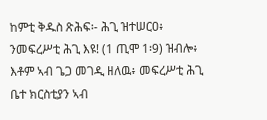ከምቲ ቅዱስ ጽሕፍ፡- ሕጊ ዝተሠርዐ፥ ንመፍረሥቲ ሕጊ እዩ! (1 ጢሞ 1፡9) ዝብሎ፥ እቶም ኣብ ጌጋ መገዲ ዘለዉ፥ መፍረሥቲ ሕጊ ቤተ ክርስቲያን ኣብ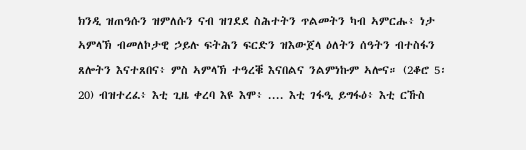ክንዲ ዝጠዓሱን ዝምለሱን ናብ ዝገደደ ስሕተትን ጥልመትን ካብ ኣምርሑ፥ ነታ ኣምላኽ ብመለኮታዊ ኃይሉ ፍትሕን ፍርድን ዝእውጀላ ዕለትን ሰዓትን ብተስፋን ጸሎትን እናተጸበና፥ ምስ ኣምላኽ ተዓረቑ እናበልና ንልምነኩም ኣሎና። (2ቆሮ 5፡20) ብዝተረፈ፥ እቲ ጊዜ ቀረባ እዩ እሞ፥ .... እቲ ገፋዒ ይግፋዕ፥ እቲ ርኹስ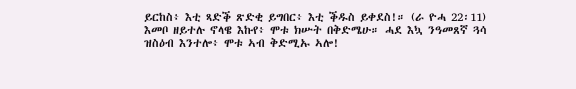ይርከስ፥ እቲ ጻድቕ ጽድቂ ይግበር፥ እቲ ቕዱስ ይቀደስ!። (ራ ዮሓ 22፡11)
እመቦ ዘይተሉ ኖላዌ እኩየ፥ ሞቱ ክሡት በቅድሜሁ። ሓደ እኳ ንዓመጸኛ ጓሳ ዝስዕብ እንተሎ፥ ሞቱ ኣብ ቅድሚኡ ኣሎ!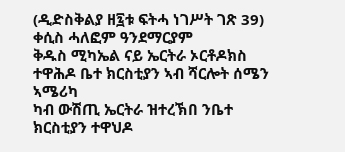(ዲድስቅልያ ዘ፯ቱ ፍትሓ ነገሥት ገጽ 39)
ቀሲስ ሓለፎም ዓንደማርያም
ቅዱስ ሚካኤል ናይ ኤርትራ ኦርቶዶክስ ተዋሕዶ ቤተ ክርስቲያን ኣብ ሻርሎት ሰሜን ኣሜሪካ
ካብ ውሽጢ ኤርትራ ዝተረኽበ ንቤተ ክርስቲያን ተዋህዶ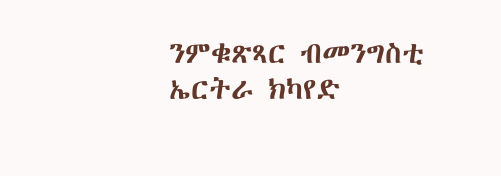ንምቁጽጻር ብመንግስቲ ኤርትራ ክካየድ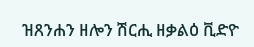ዝጸንሐን ዘሎን ሽርሒ ዘቃልዕ ቪድዮ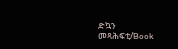ድኳን መጻሕፍቲ/Book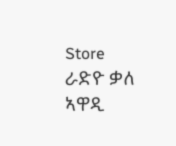Store
ራድዮ ቃለ ኣዋዲ